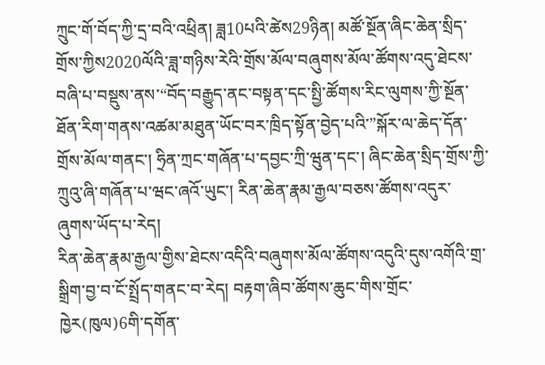ཀྲུང་གོ་བོད་ཀྱི་དྲ་བའི་འཕྲིན། ཟླ10པའི་ཚེས29ཉིན། མཚོ་སྔོན་ཞིང་ཆེན་སྲིད་གྲོས་ཀྱིས2020ལོའི་ཟླ་གཉིས་རེའི་གྲོས་མོལ་བཞུགས་མོལ་ཚོགས་འདུ་ཐེངས་བཞི་པ་བསྡུས་ནས་“བོད་བརྒྱུད་ནང་བསྟན་དང་སྤྱི་ཚོགས་རིང་ལུགས་ཀྱི་སྔོན་ཐོན་རིག་གནས་འཚམ་མཐུན་ཡོང་བར་ཁྲིད་སྟོན་བྱེད་པའི་”སྐོར་ལ་ཆེད་དོན་གྲོས་མོལ་གནང་། ཧྲིན་ཀྲང་གཞོན་པ་དབྱང་ཀྲི་ཝུན་དང་། ཞིང་ཆེན་སྲིད་གྲོས་ཀྱི་ཀྲུའུ་ཞི་གཞོན་པ་ཝང་ཞའོ་ཡུང་། རིན་ཆེན་རྣམ་རྒྱལ་བཅས་ཚོགས་འདུར་ཞུགས་ཡོད་པ་རེད།
རིན་ཆེན་རྣམ་རྒྱལ་གྱིས་ཐེངས་འདིའི་བཞུགས་མོལ་ཚོགས་འདུའི་དུས་འགོའི་གྲ་སྒྲིག་བྱ་བ་ངོ་སྤྲོད་གནང་བ་རེད། བརྟག་ཞིབ་ཚོགས་ཆུང་གིས་གྲོང་ཁྱེར(ཁུལ)6གི་དགོན་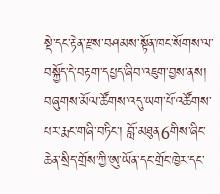སྡེ་དང་རྟེན་རྫས་བཤམས་སྟོན་ཁང་སོགས་ལ་བསྐྱོད་དེ་བརྟག་དཔྱད་ཞིབ་འཇུག་བྱས་ནས། བཞུགས་མོལ་ཚོགས་འདུ་ཡག་པོ་འཚོགས་པར་རྨང་གཞི་བཏིང་། བློ་མཐུན6གིས་ཞིང་ཆེན་སྲིད་གྲོས་ཀྱི་ཨུ་ཡོན་དང་གྲོང་ཁྱེར་དང་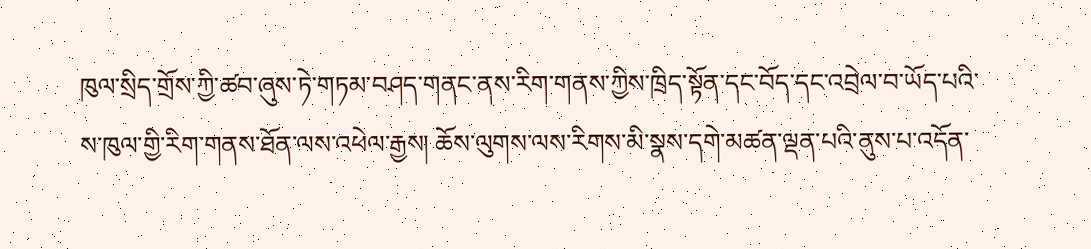ཁུལ་སྲིད་གྲོས་ཀྱི་ཚབ་ཞུས་ཏེ་གཏམ་བཤད་གནང་ནས་རིག་གནས་ཀྱིས་ཁྲིད་སྟོན་དང་བོད་དང་འབྲེལ་བ་ཡོད་པའི་ས་ཁུལ་གྱི་རིག་གནས་ཐོན་ལས་འཕེལ་རྒྱས། ཆོས་ལུགས་ལས་རིགས་མི་སྣས་དགེ་མཚན་ལྡན་པའི་ནུས་པ་འདོན་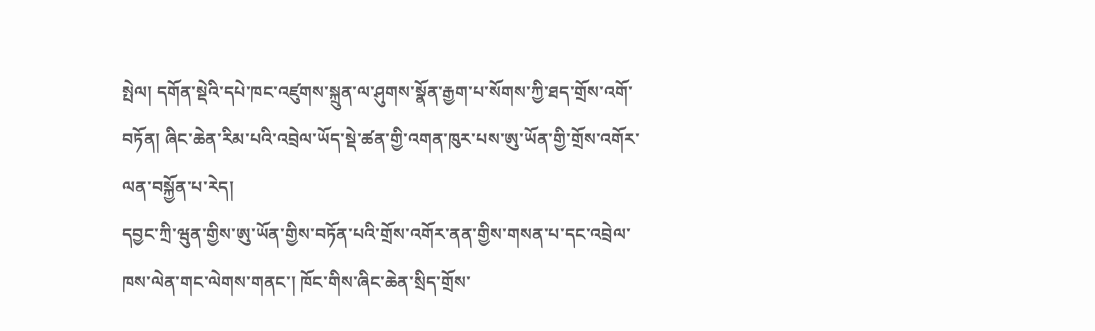སྤེལ། དགོན་སྡེའི་དཔེ་ཁང་འཛུགས་སྐྲུན་ལ་ཤུགས་སྣོན་རྒྱག་པ་སོགས་ཀྱི་ཐད་གྲོས་འགོ་བཏོན། ཞིང་ཆེན་རིམ་པའི་འབྲེལ་ཡོད་སྡེ་ཚན་གྱི་འགན་ཁུར་པས་ཨུ་ཡོན་གྱི་གྲོས་འགོར་ལན་བསྐྱོན་པ་རེད།
དབྱང་ཀྲི་ཝུན་གྱིས་ཨུ་ཡོན་གྱིས་བཏོན་པའི་གྲོས་འགོར་ནན་གྱིས་གསན་པ་དང་འབྲེལ་ཁས་ལེན་གང་ལེགས་གནང་། ཁོང་གིས་ཞིང་ཆེན་སྲིད་གྲོས་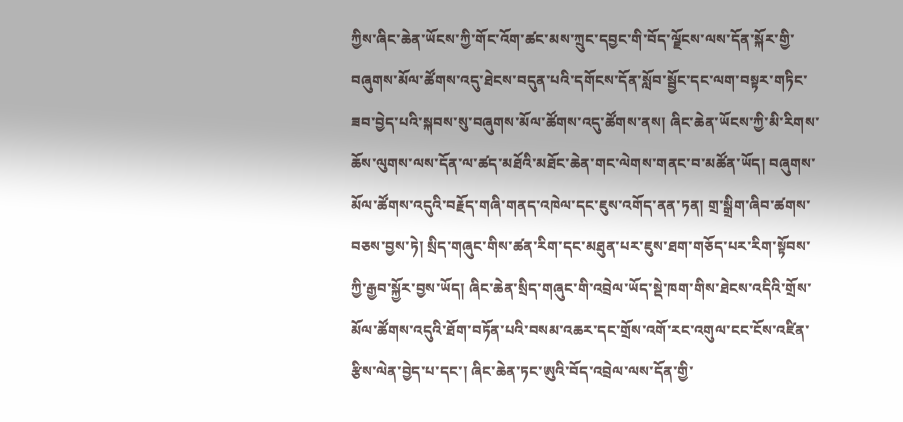ཀྱིས་ཞིང་ཆེན་ཡོངས་ཀྱི་གོང་འོག་ཚང་མས་ཀྲུང་དབྱང་གི་བོད་ལྗོངས་ལས་དོན་སྐོར་གྱི་བཞུགས་མོལ་ཚོགས་འདུ་ཐེངས་བདུན་པའི་དགོངས་དོན་སློབ་སྦྱོང་དང་ལག་བསྟར་གཏིང་ཟབ་བྱེད་པའི་སྐབས་སུ་བཞུགས་མོལ་ཚོགས་འདུ་ཚོགས་ནས། ཞིང་ཆེན་ཡོངས་ཀྱི་མི་རིགས་ཆོས་ལུགས་ལས་དོན་ལ་ཚད་མཐོའི་མཐོང་ཆེན་གང་ལེགས་གནང་བ་མཚོན་ཡོད། བཞུགས་མོལ་ཚོགས་འདུའི་བརྗོད་གཞི་གནད་འཁེལ་དང་ཇུས་འགོད་ནན་ཏན། གྲ་སྒྲིག་ཞིབ་ཚགས་བཅས་བྱས་ཏེ། སྲིད་གཞུང་གིས་ཚན་རིག་དང་མཐུན་པར་ཇུས་ཐག་གཅོད་པར་རིག་སྟོབས་ཀྱི་རྒྱབ་སྐྱོར་བྱས་ཡོད། ཞིང་ཆེན་སྲིད་གཞུང་གི་འབྲེལ་ཡོད་སྡེ་ཁག་གིས་ཐེངས་འདིའི་གྲོས་མོལ་ཚོགས་འདུའི་ཐོག་བཏོན་པའི་བསམ་འཆར་དང་གྲོས་འགོ་རང་འགུལ་ངང་ངོས་འཛིན་རྩིས་ལེན་བྱེད་པ་དང་། ཞིང་ཆེན་ཏང་ཨུའི་བོད་འབྲེལ་ལས་དོན་གྱི་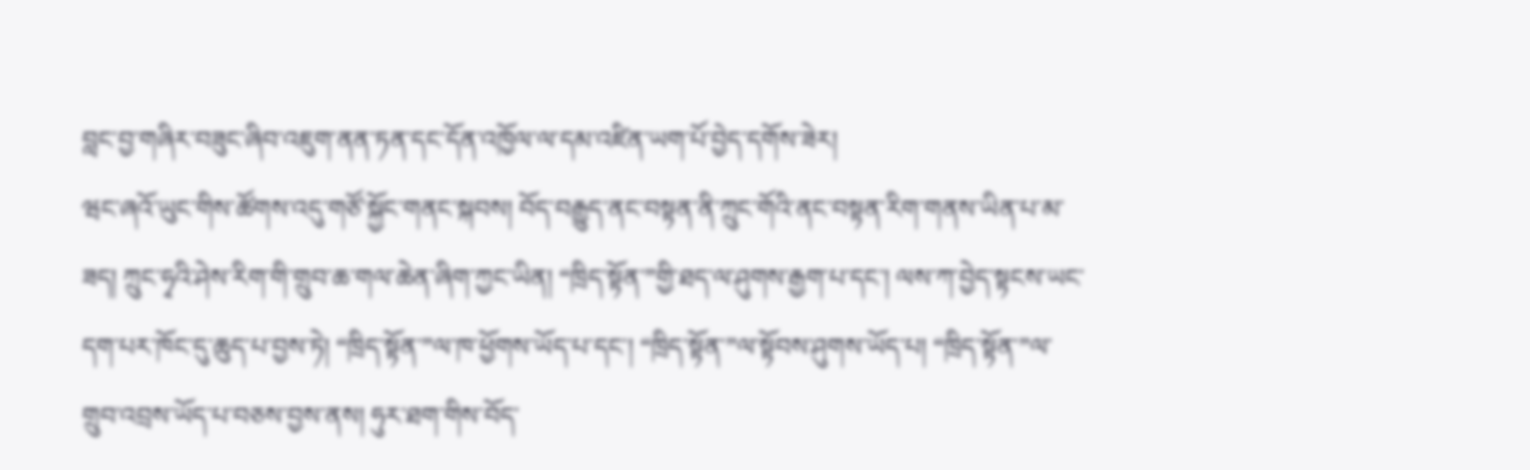བླང་བྱ་གཞིར་བཟུང་ཞིབ་འཇུག་ནན་ཏན་དང་དོན་འཁྱོལ་ལ་དམ་འཛིན་ཡག་པོ་བྱེད་དགོས་ཟེར།
ཝང་ཞའོ་ཡུང་གིས་ཚོགས་འདུ་གཙོ་སྐྱོང་གནང་སྐབས། བོད་བརྒྱུད་ནང་བསྟན་ནི་ཀྲུང་གོའི་ནང་བསྟན་རིག་གནས་ཡིན་པ་མ་ཟད། ཀྲུང་ཧྭའི་ཤེས་རིག་གི་གྲུབ་ཆ་གལ་ཆེན་ཞིག་ཀྱང་ཡིན། “ཁྲིད་སྟོན་”གྱི་ཐད་ལ་ཤུགས་རྒྱག་པ་དང་། ལས་ཀ་བྱེད་སྟངས་ཡང་དག་པར་ཁོང་དུ་ཆུད་པ་བྱས་ཏེ། “ཁྲིད་སྟོན་”ལ་ཁ་ཕྱོགས་ཡོད་པ་དང་། “ཁྲིད་སྟོན་”ལ་སྟོབས་ཤུགས་ཡོད་པ། “ཁྲིད་སྟོན་”ལ་གྲུབ་འབྲས་ཡོད་པ་བཅས་བྱས་ནས། ཧུར་ཐག་གིས་བོད་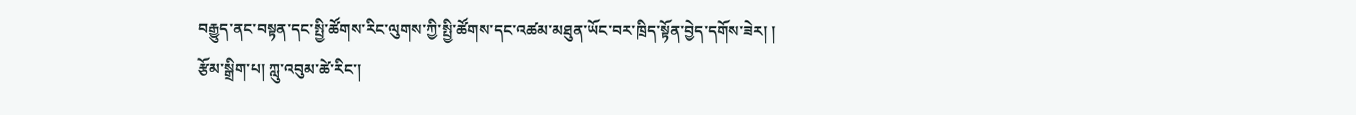བརྒྱུད་ནང་བསྟན་དང་སྤྱི་ཚོགས་རིང་ལུགས་ཀྱི་སྤྱི་ཚོགས་དང་འཚམ་མཐུན་ཡོང་བར་ཁྲིད་སྟོན་བྱེད་དགོས་ཟེར། །
རྩོམ་སྒྲིག་པ། ཀླུ་འབུམ་ཚེ་རིང་།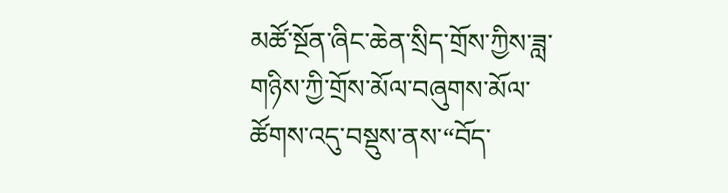མཚོ་སྔོན་ཞིང་ཆེན་སྲིད་གྲོས་ཀྱིས་ཟླ་གཉིས་ཀྱི་གྲོས་མོལ་བཞུགས་མོལ་ཚོགས་འདུ་བསྡུས་ནས་“བོད་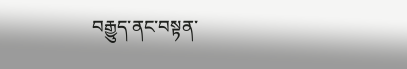བརྒྱུད་ནང་བསྟན་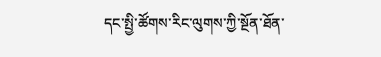དང་སྤྱི་ཚོགས་རིང་ལུགས་ཀྱི་སྔོན་ཐོན་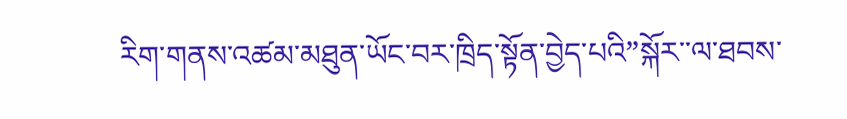རིག་གནས་འཚམ་མཐུན་ཡོང་བར་ཁྲིད་སྟོན་བྱེད་པའི”སྐོར་་ལ་ཐབས་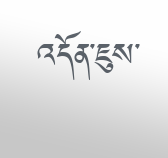འདོན་ཇུས་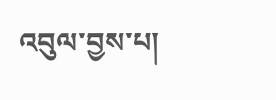འབུལ་བྱས་པ།